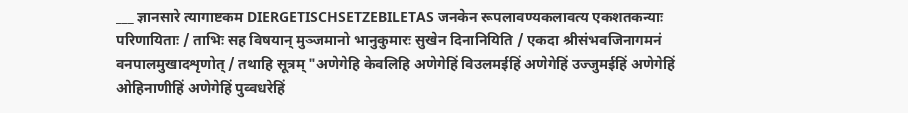___ ज्ञानसारे त्यागाष्टकम DIERGETISCHSETZEBILETAS जनकेन रूपलावण्यकलावत्य एकशतकन्याः परिणायिताः / ताभिः सह विषयान् मुञ्जमानो भानुकुमारः सुखेन दिनानियिति / एकदा श्रीसंभवजिनागमनं वनपालमुखादशृणोत् / तथाहि सूत्रम् "अणेगेहि केवलिहि अणेगेहिं विउलमईहिं अणेगेहिं उज्जुमईहिं अणेगेहिं ओहिनाणीहिं अणेगेहिं पुव्वधरेहिं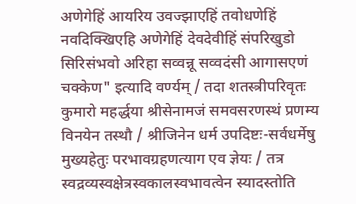अणेगेहिं आयरिय उवज्झाएहिं तवोधणेहिं नवदिक्खिएहि अणेगेहिं देवदेवीहिं संपरिखुडो सिरिसंभवो अरिहा सव्वन्नू सव्वदंसी आगासएणं चक्केण" इत्यादि वर्ण्यम् / तदा शतस्त्रीपरिवृतः कुमारो महर्द्धया श्रीसेनामजं समवसरणस्थं प्रणम्य विनयेन तस्थौ / श्रीजिनेन धर्म उपदिष्टः-सर्वधर्मेषु मुख्यहेतुः परभावग्रहणत्याग एव ज्ञेयः / तत्र स्वद्रव्यस्वक्षेत्रस्वकालस्वभावत्वेन स्यादस्तोति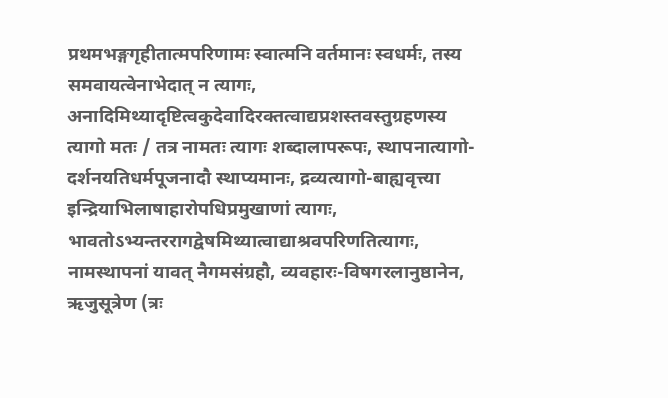प्रथमभङ्गगृहीतात्मपरिणामः स्वात्मनि वर्तमानः स्वधर्मः, तस्य समवायत्वेनाभेदात् न त्यागः, अनादिमिथ्यादृष्टित्वकुदेवादिरक्तत्वाद्यप्रशस्तवस्तुग्रहणस्य त्यागो मतः / तत्र नामतः त्यागः शब्दालापरूपः, स्थापनात्यागो-दर्शनयतिधर्मपूजनादौ स्थाप्यमानः, द्रव्यत्यागो-बाह्यवृत्त्या इन्द्रियाभिलाषाहारोपधिप्रमुखाणां त्यागः, भावतोऽभ्यन्तररागद्वेषमिथ्यात्वाद्याश्रवपरिणतित्यागः, नामस्थापनां यावत् नैगमसंग्रहौ, व्यवहारः-विषगरलानुष्ठानेन, ऋजुसूत्रेण (त्रः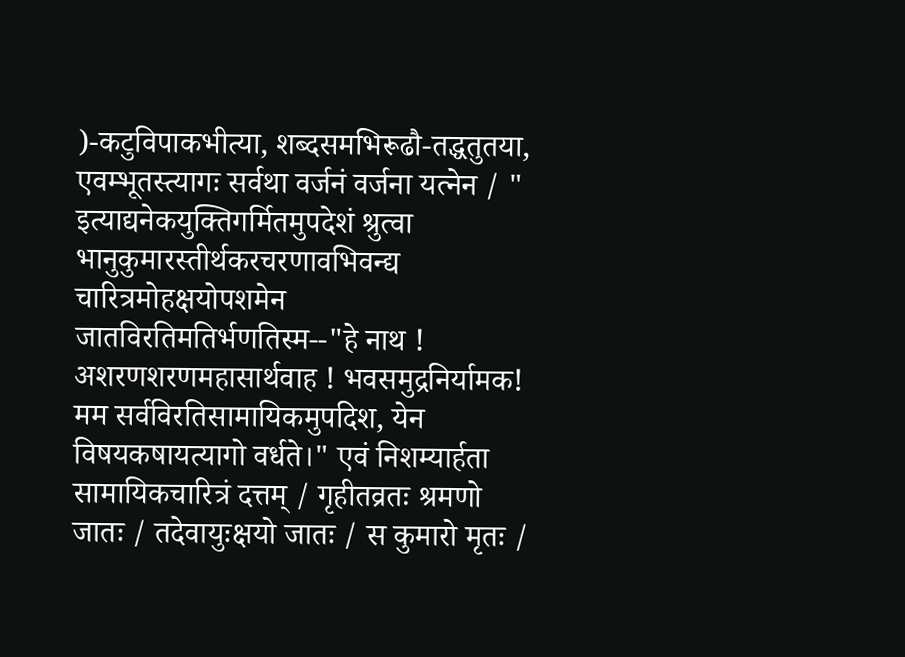)-कटुविपाकभीत्या, शब्दसमभिरूढौ-तद्धतुतया, एवम्भूतस्त्यागः सर्वथा वर्जनं वर्जना यत्नेन / " इत्याद्यनेकयुक्तिगर्मितमुपदेशं श्रुत्वा भानुकुमारस्तीर्थकरचरणावभिवन्द्य चारित्रमोहक्षयोपशमेन जातविरतिमतिर्भणतिस्म--"हे नाथ ! अशरणशरणमहासार्थवाह ! भवसमुद्रनिर्यामक! मम सर्वविरतिसामायिकमुपदिश, येन विषयकषायत्यागो वर्धते।" एवं निशम्यार्हता सामायिकचारित्रं दत्तम् / गृहीतव्रतः श्रमणो जातः / तदेवायुःक्षयो जातः / स कुमारो मृतः /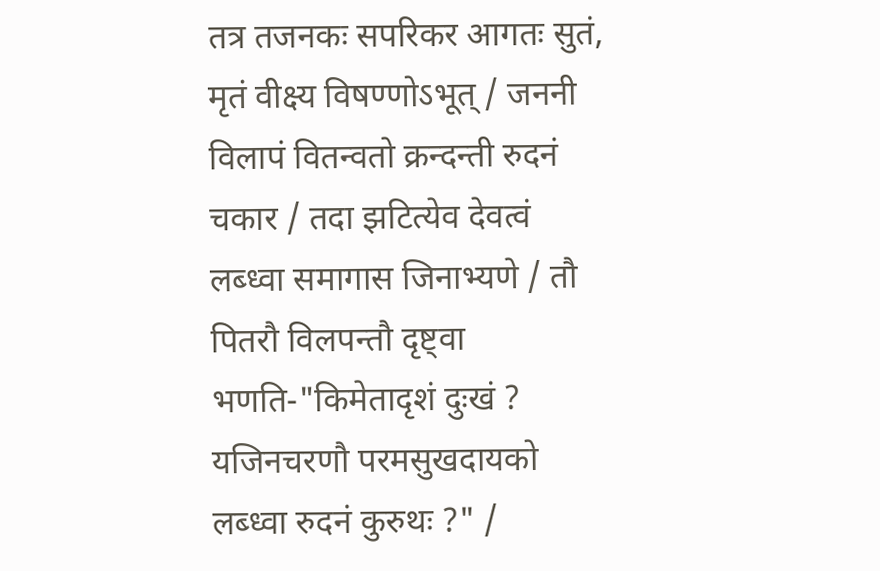तत्र तजनकः सपरिकर आगतः सुतं, मृतं वीक्ष्य विषण्णोऽभूत् / जननी विलापं वितन्वतो क्रन्दन्ती रुदनं चकार / तदा झटित्येव देवत्वं लब्ध्वा समागास जिनाभ्यणे / तौ पितरौ विलपन्तौ दृष्ट्वा भणति-"किमेतादृशं दुःखं ? यजिनचरणौ परमसुखदायको लब्ध्वा रुदनं कुरुथः ?" /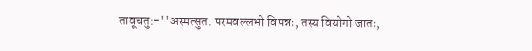तावूचतु:-''अस्मत्सुत. परमवल्लभो विपन्नः, तस्य वियोगो जातः,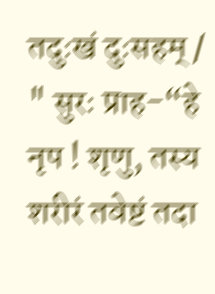तदुःखं दुःसहम् / " सुरः प्राह-“हे नृप ! शृणु, तस्य शरीरं तवेष्टं तदा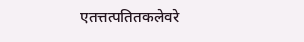एतत्तत्पतितकलेवरे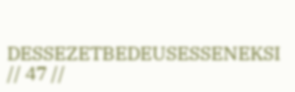DESSEZETBEDEUSESSENEKSI // 47 //